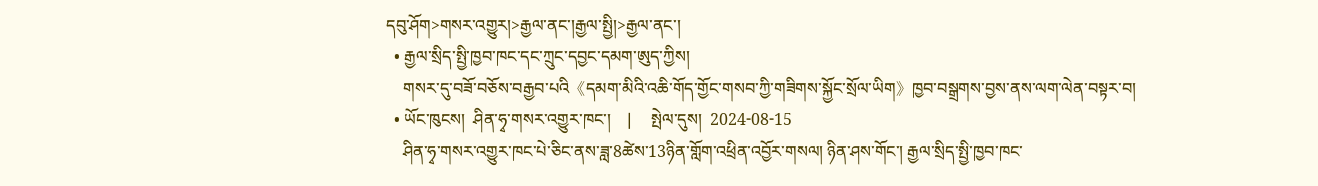དབུ་ཤོག>གསར་འགྱུར།>རྒྱལ་ནང་།རྒྱལ་སྤྱི།>རྒྱལ་ནང་།
  • རྒྱལ་སྲིད་སྤྱི་ཁྱབ་ཁང་དང་ཀྲུང་དབྱང་དམག་ཨུད་ཀྱིས།
    གསར་དུ་བཟོ་བཅོས་བརྒྱབ་པའི《དམག་མིའི་འཆི་གོད་གྱོང་གསབ་ཀྱི་གཟིགས་སྐྱོང་སྲོལ་ཡིག》ཁྱབ་བསྒྲགས་བྱས་ནས་ལག་ལེན་བསྟར་བ།
  • ཡོང་ཁུངས།  ཤིན་ཧྭ་གསར་འགྱུར་ཁང་།    |     སྤེལ་དུས།  2024-08-15
    ཤིན་ཧྭ་གསར་འགྱུར་ཁང་པེ་ཅིང་ནས་ཟླ་8ཚེས་13ཉིན་གློག་འཕྲིན་འབྱོར་གསལ། ཉིན་ཤས་གོང་། རྒྱལ་སྲིད་སྤྱི་ཁྱབ་ཁང་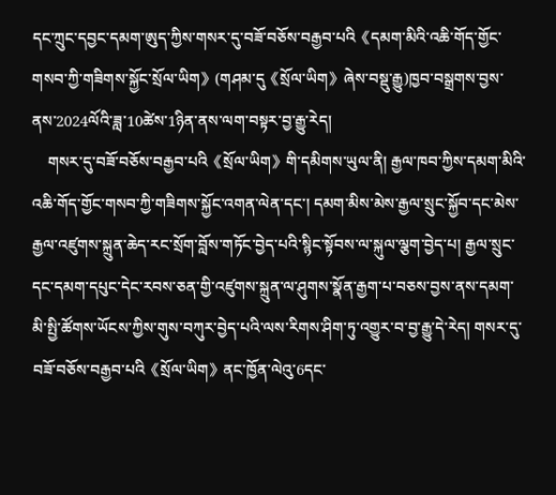དང་ཀྲུང་དབྱང་དམག་ཨུད་ཀྱིས་གསར་དུ་བཟོ་བཅོས་བརྒྱབ་པའི《དམག་མིའི་འཆི་གོད་གྱོང་གསབ་ཀྱི་གཟིགས་སྐྱོང་སྲོལ་ཡིག》(གཤམ་དུ《སྲོལ་ཡིག》ཞེས་བསྡུ་རྒྱུ)ཁྱབ་བསྒྲགས་བྱས་ནས་2024ལོའི་ཟླ་10ཚེས་1ཉིན་ནས་ལག་བསྟར་བྱ་རྒྱུ་རེད།
    གསར་དུ་བཟོ་བཅོས་བརྒྱབ་པའི《སྲོལ་ཡིག》གི་དམིགས་ཡུལ་ནི། རྒྱལ་ཁབ་ཀྱིས་དམག་མིའི་འཆི་གོད་གྱོང་གསབ་ཀྱི་གཟིགས་སྐྱོང་འགན་ལེན་དང་། དམག་མིས་མེས་རྒྱལ་སྲུང་སྐྱོབ་དང་མེས་རྒྱལ་འཛུགས་སྐྲུན་ཆེད་རང་སྲོག་བློས་གཏོང་བྱེད་པའི་སྙིང་སྟོབས་ལ་སྐུལ་ལྕག་བྱེད་པ། རྒྱལ་སྲུང་དང་དམག་དཔུང་དེང་རབས་ཅན་གྱི་འཛུགས་སྐྲུན་ལ་ཤུགས་སྣོན་རྒྱག་པ་བཅས་བྱས་ནས་དམག་མི་སྤྱི་ཚོགས་ཡོངས་ཀྱིས་གུས་བཀུར་བྱེད་པའི་ལས་རིགས་ཤིག་ཏུ་འགྱུར་བ་བྱ་རྒྱུ་དེ་རེད། གསར་དུ་བཟོ་བཅོས་བརྒྱབ་པའི《སྲོལ་ཡིག》ནང་ཁྱོན་ལེའུ་6དང་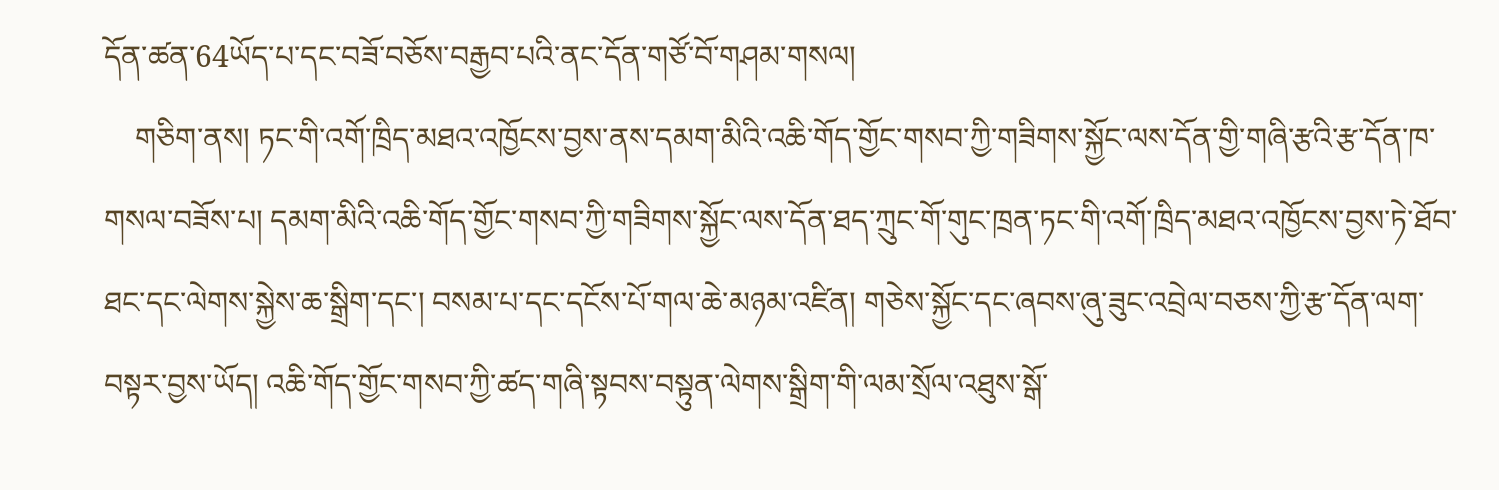དོན་ཚན་64ཡོད་པ་དང་བཟོ་བཅོས་བརྒྱབ་པའི་ནང་དོན་གཙོ་བོ་གཤམ་གསལ།
    གཅིག་ནས། ཏང་གི་འགོ་ཁྲིད་མཐའ་འཁྱོངས་བྱས་ནས་དམག་མིའི་འཆི་གོད་གྱོང་གསབ་ཀྱི་གཟིགས་སྐྱོང་ལས་དོན་གྱི་གཞི་རྩའི་རྩ་དོན་ཁ་གསལ་བཟོས་པ། དམག་མིའི་འཆི་གོད་གྱོང་གསབ་ཀྱི་གཟིགས་སྐྱོང་ལས་དོན་ཐད་ཀྲུང་གོ་གུང་ཁྲན་ཏང་གི་འགོ་ཁྲིད་མཐའ་འཁྱོངས་བྱས་ཏེ་ཐོབ་ཐང་དང་ལེགས་སྐྱེས་ཆ་སྒྲིག་དང་། བསམ་པ་དང་དངོས་པོ་གལ་ཆེ་མཉམ་འཛིན། གཅེས་སྐྱོང་དང་ཞབས་ཞུ་ཟུང་འབྲེལ་བཅས་ཀྱི་རྩ་དོན་ལག་བསྟར་བྱས་ཡོད། འཆི་གོད་གྱོང་གསབ་ཀྱི་ཚད་གཞི་སྟབས་བསྟུན་ལེགས་སྒྲིག་གི་ལམ་སྲོལ་འཐུས་སྒོ་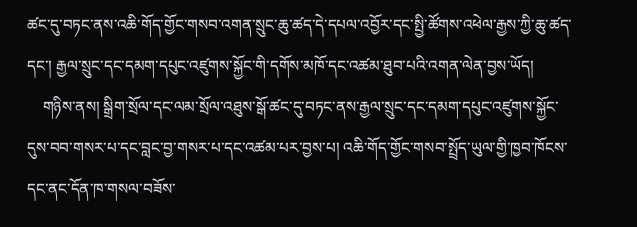ཚང་དུ་བཏང་ནས་འཆི་གོད་གྱོང་གསབ་འགན་སྲུང་ཆུ་ཚད་དེ་དཔལ་འབྱོར་དང་སྤྱི་ཚོགས་འཕེལ་རྒྱས་ཀྱི་ཆུ་ཚད་དང་། རྒྱལ་སྲུང་དང་དམག་དཔུང་འཛུགས་སྐྱོང་གི་དགོས་མཁོ་དང་འཚམ་ཐུབ་པའི་འགན་ལེན་བྱས་ཡོད།
    གཉིས་ནས། སྒྲིག་སྲོལ་དང་ལམ་སྲོལ་འཐུས་སྒོ་ཚང་དུ་བཏང་ནས་རྒྱལ་སྲུང་དང་དམག་དཔུང་འཛུགས་སྐྱོང་དུས་བབ་གསར་པ་དང་བླང་བྱ་གསར་པ་དང་འཚམ་པར་བྱས་པ། འཆི་གོད་གྱོང་གསབ་སྤྲོད་ཡུལ་གྱི་ཁྱབ་ཁོངས་དང་ནང་དོན་ཁ་གསལ་བཟོས་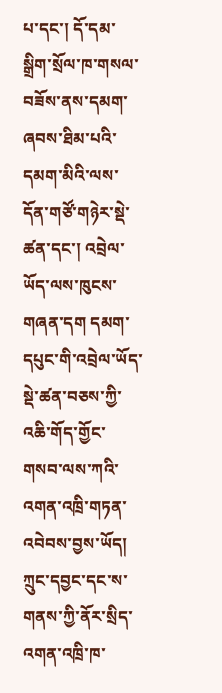པ་དང་། དོ་དམ་སྒྲིག་སྲོལ་ཁ་གསལ་བཟོས་ནས་དམག་ཞབས་ཐིམ་པའི་དམག་མིའི་ལས་དོན་གཙོ་གཉེར་སྡེ་ཚན་དང་། འབྲེལ་ཡོད་ལས་ཁུངས་གཞན་དག དམག་དཔུང་གི་འབྲེལ་ཡོད་སྡེ་ཚན་བཅས་ཀྱི་འཆི་གོད་གྱོང་གསབ་ལས་ཀའི་འགན་འཁྲི་གཏན་འབེབས་བྱས་ཡོད། ཀྲུང་དབྱང་དང་ས་གནས་ཀྱི་ནོར་སྲིད་འགན་འཁྲི་ཁ་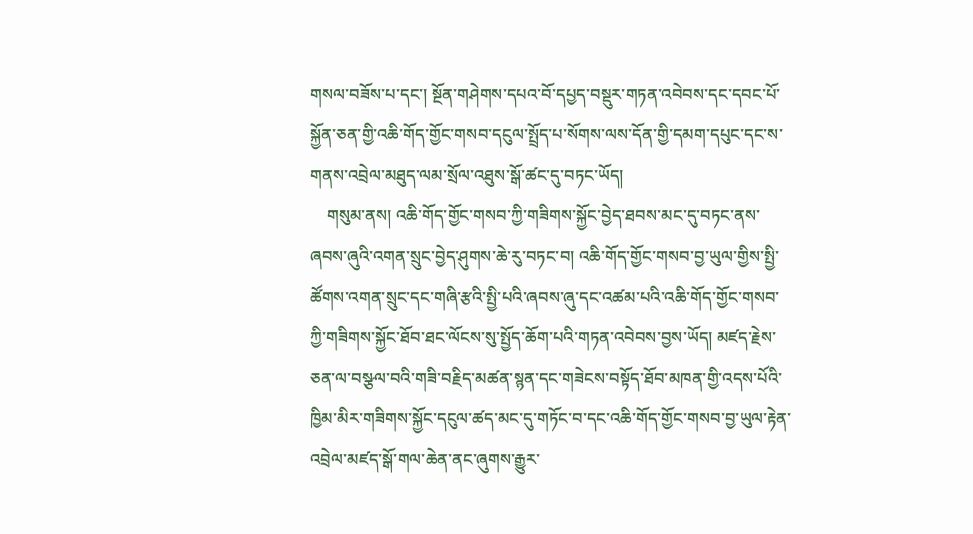གསལ་བཟོས་པ་དང་། སྔོན་གཤེགས་དཔའ་བོ་དཔྱད་བསྡུར་གཏན་འབེབས་དང་དབང་པོ་སྐྱོན་ཅན་གྱི་འཆི་གོད་གྱོང་གསབ་དངུལ་སྤྲོད་པ་སོགས་ལས་དོན་གྱི་དམག་དཔུང་དང་ས་གནས་འབྲེལ་མཐུད་ལམ་སྲོལ་འཐུས་སྒོ་ཚང་དུ་བཏང་ཡོད།
    གསུམ་ནས། འཆི་གོད་གྱོང་གསབ་ཀྱི་གཟིགས་སྐྱོང་བྱེད་ཐབས་མང་དུ་བཏང་ནས་ཞབས་ཞུའི་འགན་སྲུང་བྱེད་ཤུགས་ཆེ་རུ་བཏང་བ། འཆི་གོད་གྱོང་གསབ་བྱ་ཡུལ་གྱིས་སྤྱི་ཚོགས་འགན་སྲུང་དང་གཞི་རྩའི་སྤྱི་པའི་ཞབས་ཞུ་དང་འཚམ་པའི་འཆི་གོད་གྱོང་གསབ་ཀྱི་གཟིགས་སྐྱོང་ཐོབ་ཐང་ལོངས་སུ་སྤྱོད་ཆོག་པའི་གཏན་འབེབས་བྱས་ཡོད། མཛད་རྗེས་ཅན་ལ་བསྩལ་བའི་གཟི་བརྗིད་མཚན་སྙན་དང་གཟེངས་བསྟོད་ཐོབ་མཁན་གྱི་འདས་པོའི་ཁྱིམ་མིར་གཟིགས་སྐྱོང་དངུལ་ཚད་མང་དུ་གཏོང་བ་དང་འཆི་གོད་གྱོང་གསབ་བྱ་ཡུལ་རྟེན་འབྲེལ་མཛད་སྒོ་གལ་ཆེན་ནང་ཞུགས་རྒྱུར་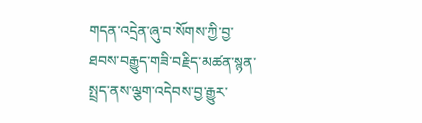གདན་འདྲེན་ཞུ་བ་སོགས་ཀྱི་བྱ་ཐབས་བརྒྱུད་གཟི་བརྗིད་མཚན་སྙན་སྤྲད་ནས་ལྕག་འདེབས་བྱ་རྒྱུར་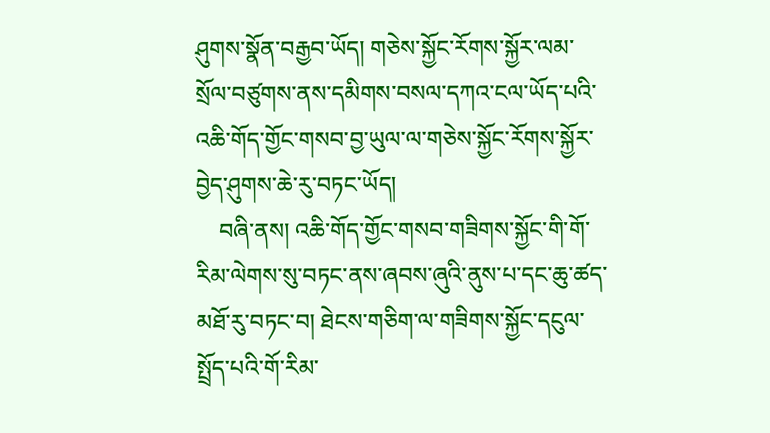ཤུགས་སྣོན་བརྒྱབ་ཡོད། གཅེས་སྐྱོང་རོགས་སྐྱོར་ལམ་སྲོལ་བཙུགས་ནས་དམིགས་བསལ་དཀའ་ངལ་ཡོད་པའི་འཆི་གོད་གྱོང་གསབ་བྱ་ཡུལ་ལ་གཅེས་སྐྱོང་རོགས་སྐྱོར་བྱེད་ཤུགས་ཆེ་རུ་བཏང་ཡོད།
    བཞི་ནས། འཆི་གོད་གྱོང་གསབ་གཟིགས་སྐྱོང་གི་གོ་རིམ་ལེགས་སུ་བཏང་ནས་ཞབས་ཞུའི་ནུས་པ་དང་ཆུ་ཚད་མཐོ་རུ་བཏང་བ། ཐེངས་གཅིག་ལ་གཟིགས་སྐྱོང་དངུལ་སྤྲོད་པའི་གོ་རིམ་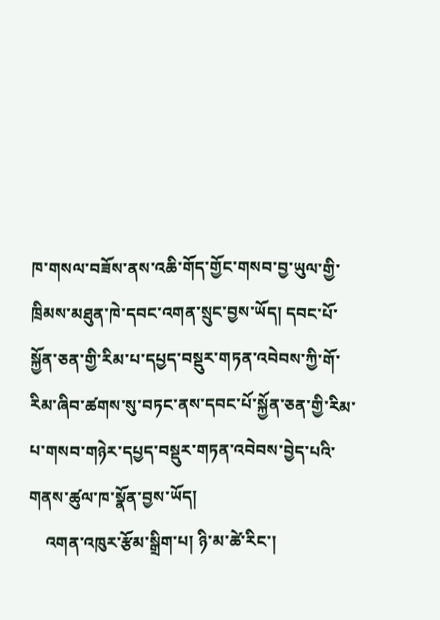ཁ་གསལ་བཟོས་ནས་འཆི་གོད་གྱོང་གསབ་བྱ་ཡུལ་གྱི་ཁྲིམས་མཐུན་ཁེ་དབང་འགན་སྲུང་བྱས་ཡོད། དབང་པོ་སྐྱོན་ཅན་གྱི་རིམ་པ་དཔྱད་བསྡུར་གཏན་འབེབས་ཀྱི་གོ་རིམ་ཞིབ་ཚགས་སུ་བཏང་ནས་དབང་པོ་སྐྱོན་ཅན་གྱི་རིམ་པ་གསབ་གཉེར་དཔྱད་བསྡུར་གཏན་འབེབས་བྱེད་པའི་གནས་ཚུལ་ཁ་སྣོན་བྱས་ཡོད།
    འགན་འཁུར་རྩོམ་སྒྲིག་པ། ཉི་མ་ཚེ་རིང་།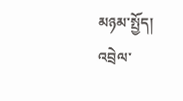མཉམ་སྤྱོད།
འབྲེལ་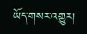ཡོད་གསར་འགྱུར།